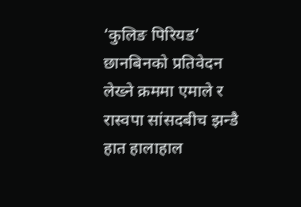‘कुलिङ पिरियड’ छानबिनको प्रतिवेदन लेख्ने क्रममा एमाले र रास्वपा सांसदबीच झन्डै हात हालाहाल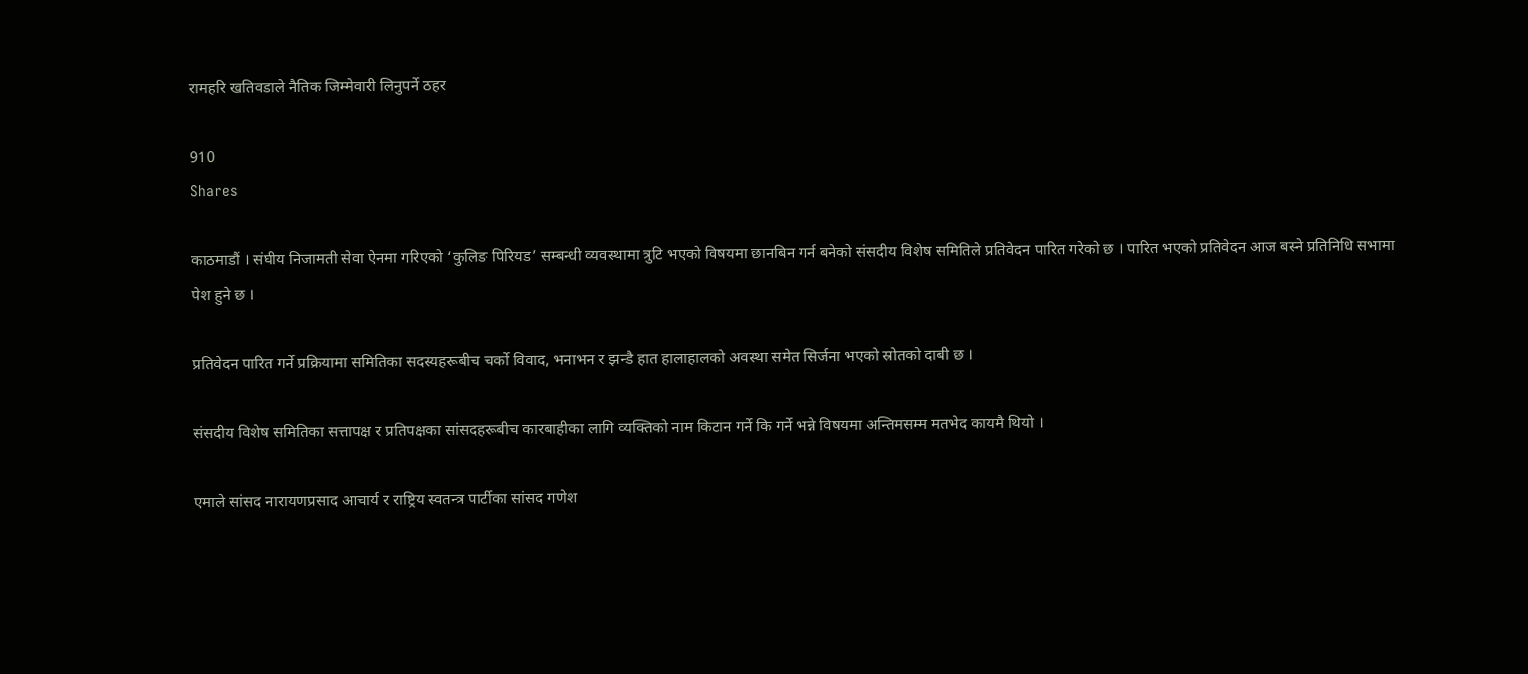रामहरि खतिवडाले नैतिक जिम्मेवारी लिनुपर्ने ठहर

910
Shares

काठमाडौं । संघीय निजामती सेवा ऐनमा गरिएको ‘कुलिङ पिरियड’ सम्बन्धी व्यवस्थामा त्रुटि भएको विषयमा छानबिन गर्न बनेको संसदीय विशेष समितिले प्रतिवेदन पारित गरेको छ । पारित भएको प्रतिवेदन आज बस्ने प्रतिनिधि सभामा पेश हुने छ ।

प्रतिवेदन पारित गर्ने प्रक्रियामा समितिका सदस्यहरूबीच चर्को विवाद, भनाभन र झन्डै हात हालाहालको अवस्था समेत सिर्जना भएको स्रोतको दाबी छ ।

संसदीय विशेष समितिका सत्तापक्ष र प्रतिपक्षका सांसदहरूबीच कारबाहीका लागि व्यक्तिको नाम किटान गर्ने कि गर्ने भन्ने विषयमा अन्तिमसम्म मतभेद कायमै थियो ।

एमाले सांसद नारायणप्रसाद आचार्य र राष्ट्रिय स्वतन्त्र पार्टीका सांसद गणेश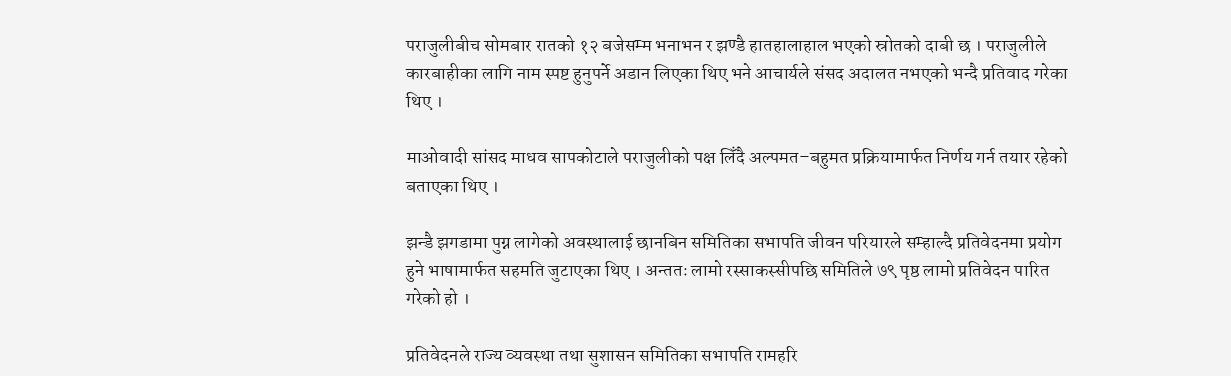पराजुलीबीच सोमबार रातको १२ बजेसम्म भनाभन र झण्डै हातहालाहाल भएको स्रोतको दाबी छ । पराजुलीले कारबाहीका लागि नाम स्पष्ट हुनुपर्ने अडान लिएका थिए भने आचार्यले संसद अदालत नभएको भन्दै प्रतिवाद गरेका थिए ।

माओवादी सांसद माधव सापकोटाले पराजुलीको पक्ष लिँदै अल्पमत–बहुमत प्रक्रियामार्फत निर्णय गर्न तयार रहेको बताएका थिए ।

झन्डै झगडामा पुग्न लागेको अवस्थालाई छानबिन समितिका सभापति जीवन परियारले सम्हाल्दै प्रतिवेदनमा प्रयोग हुने भाषामार्फत सहमति जुटाएका थिए । अन्ततः लामो रस्साकस्सीपछि समितिले ७९ पृष्ठ लामो प्रतिवेदन पारित गरेको हो ।

प्रतिवेदनले राज्य व्यवस्था तथा सुशासन समितिका सभापति रामहरि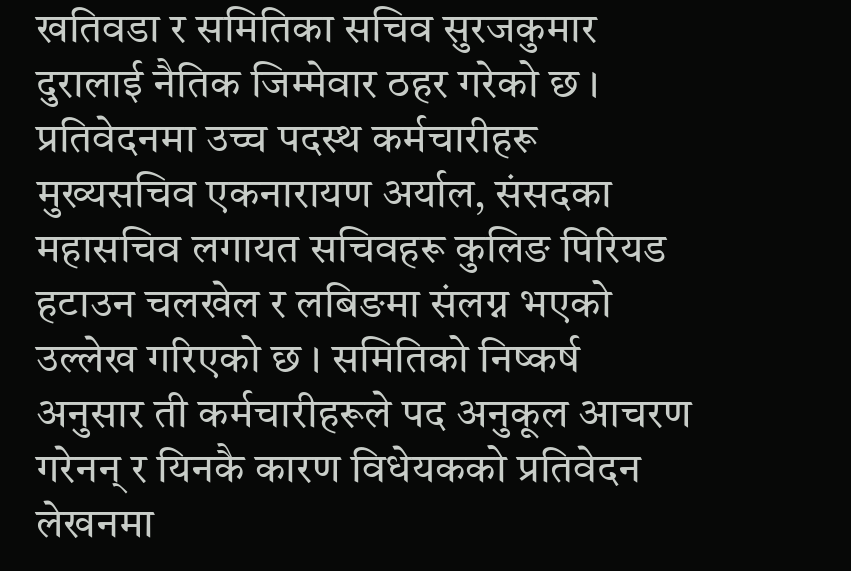खतिवडा र समितिका सचिव सुरजकुमार दुरालाई नैतिक जिम्मेवार ठहर गरेको छ । प्रतिवेदनमा उच्च पदस्थ कर्मचारीहरू मुख्यसचिव एकनारायण अर्याल, संसदका महासचिव लगायत सचिवहरू कुलिङ पिरियड हटाउन चलखेल र लबिङमा संलग्न भएको उल्लेख गरिएको छ । समितिको निष्कर्ष अनुसार ती कर्मचारीहरूले पद अनुकूल आचरण गरेनन् र यिनकै कारण विधेयकको प्रतिवेदन लेखनमा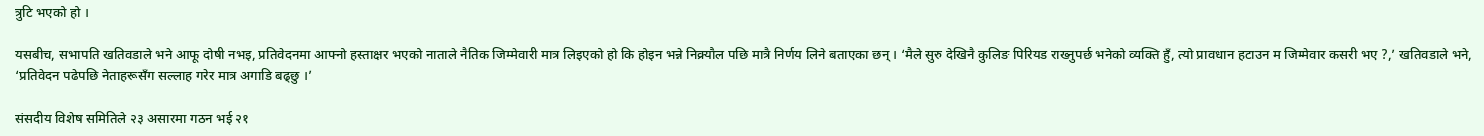त्रुटि भएको हो ।

यसबीच, सभापति खतिवडाले भने आफू दोषी नभइ, प्रतिवेदनमा आफ्नो हस्ताक्षर भएको नाताले नैतिक जिम्मेवारी मात्र लिइएको हो कि होइन भन्ने निक्र्यौल पछि मात्रै निर्णय लिने बताएका छन् । ‘मैले सुरु देखिनै कुलिङ पिरियड राख्नुपर्छ भनेको व्यक्ति हुँ, त्यो प्रावधान हटाउन म जिम्मेवार कसरी भए ?,’ खतिवडाले भने, ‘प्रतिवेदन पढेपछि नेताहरूसँग सल्लाह गरेर मात्र अगाडि बढ्छु ।’

संसदीय विशेष समितिले २३ असारमा गठन भई २१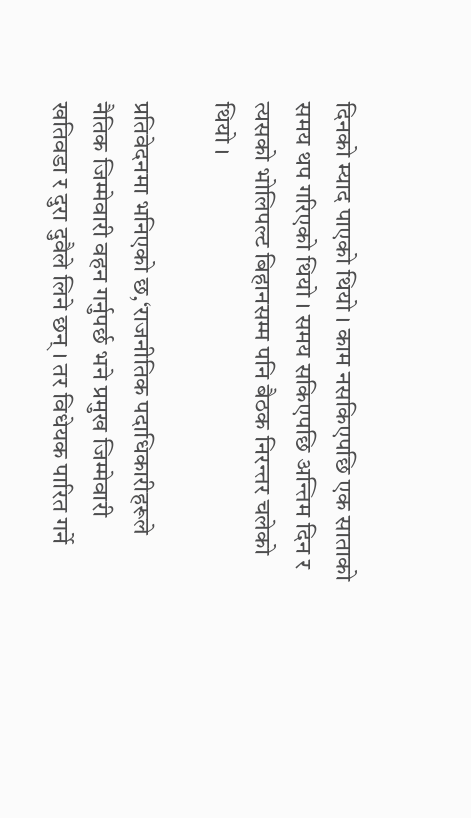दिनको म्याद पाएको थियो । काम नसकिएपछि एक साताको समय थप गरिएको थियो । समय सकिएपछि अन्तिम दिन र त्यसको भोलिपल्ट बिहानसम्म पनि बैठक निरन्तर चलेको थियो ।

प्रतिवेदनमा भनिएको छ,‘राजनीतिक पदाधिकारीहरूले नैतिक जिम्मेवारी वहन गर्नुपर्छ भने प्रमुख जिम्मेवारी खतिवडा र दुरा दुवैले लिने छन् । तर विधेयक पारित गर्ने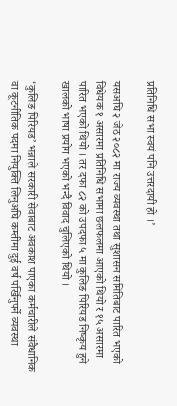प्रतिनिधि सभा स्वयं पनि उत्तरदायी हो ।’

यसअघि २ जेठ २०८२ मा राज्य व्यवस्था तथा सुशासन समितिबाट पारित भएको विधेयक १ असारमा प्रतिनिधि सभामा छलफलमा आएको थियो र १५ असारमा पारित भएको थियो । तर दफा ८२ को उपदफा ५ मा कुलिङ पिरियड निष्कृय हुने खालको भाषा प्रयोग भएको भन्दै विवाद चुलिएको थियो ।

‘कुलिङ पिरियड’ भन्नाले सरकारी सेवाबाट अवकाश पाएका कर्मचारीले संवैधानिक वा कूटनीतिक पदमा नियुक्ति लिनुअघि कम्तीमा दुई वर्ष पर्खिनुपर्ने व्यवस्था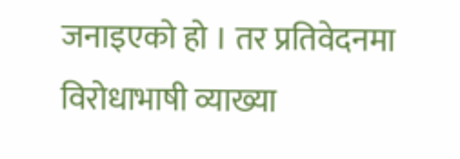जनाइएको हो । तर प्रतिवेदनमा विरोधाभाषी व्याख्या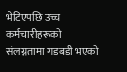भेटिएपछि उच्च कर्मचारीहरूको संलग्नतामा गडबडी भएको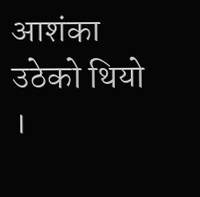आशंका उठेको थियो ।